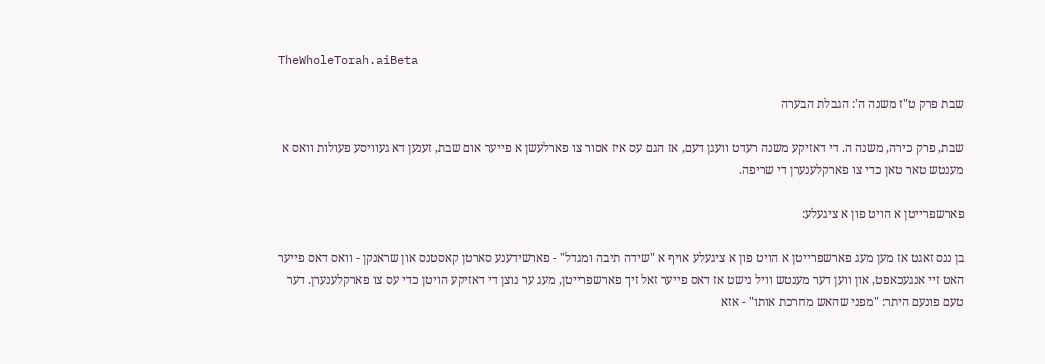TheWholeTorah.aiBeta

שבת פרק ט"ז משנה ה': הגבלת הבערה

שבת, פרק כירה, משנה ה. די דאזיקע משנה רעדט וועגן דעם, אז הגם עס איז אסור צו פארלעשן א פייער אום שבת, זענען דא געוויסע פעולות וואס א מענטש טאר טאן כדי צו פארקלענערן די שריפה.

פארשפרייטן א הויט פון א ציגעלע:

בן ננס זאגט אז מען מעג פארשפרייטן א הויט פון א ציגעלע אויף א "שידה תיבה ומגדל" - פארשידענע סארטן קאסטנס און שראנקן - וואס דאס פייער האט זיי אנגעכאפט, און ווען דער מענטש וויל נישט אז דאס פייער זאל זיך פארשפרייטן, מעג ער נוצן די דאזיקע הויטן כדי עס צו פארקלענערן. דער טעם פונעם היתר: "מפני שהאש מחרכת אותו" - אזא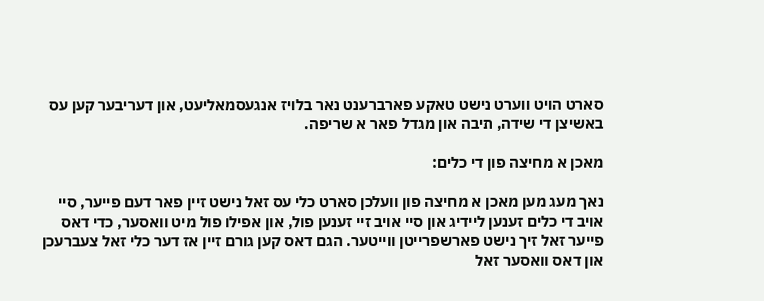סארט הויט ווערט נישט טאקע פארברענט נאר בלויז אנגעסמאליעט, און דעריבער קען עס באשיצן די שידה, תיבה און מגדל פאר א שריפה.

מאכן א מחיצה פון די כלים:

נאך מעג מען מאכן א מחיצה פון וועלכן סארט כלי עס זאל נישט זיין פאר דעם פייער, סיי אויב די כלים זענען ליידיג און סיי אויב זיי זענען פול, און אפילו פול מיט וואסער, כדי דאס פייער זאל זיך נישט פארשפרייטן ווייטער. הגם דאס קען גורם זיין אז דער כלי זאל צעברעכן און דאס וואסער זאל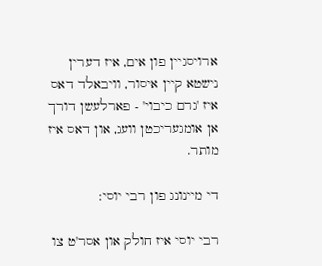ארויסגיין פון אים, איז דערין נישטא קיין איסור, וויבאלד דאס איז 'גרם כיבוי' - פארלעשן דורך אן אומגעריכטן וועג, און דאס איז מותר.

די מיינונג פון רבי יוסי:

רבי יוסי איז חולק און אסר'ט צו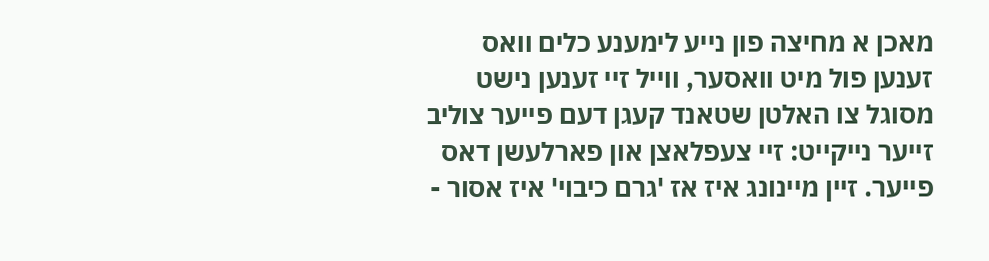מאכן א מחיצה פון נייע לימענע כלים וואס זענען פול מיט וואסער, ווייל זיי זענען נישט מסוגל צו האלטן שטאנד קעגן דעם פייער צוליב זייער נייקייט: זיי צעפלאצן און פארלעשן דאס פייער. זיין מיינונג איז אז 'גרם כיבוי' איז אסור -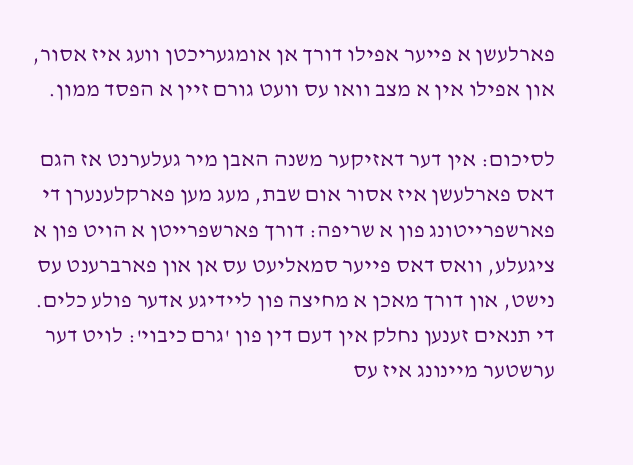פארלעשן א פייער אפילו דורך אן אומגעריכטן וועג איז אסור, און אפילו אין א מצב וואו עס וועט גורם זיין א הפסד ממון.

לסיכום: אין דער דאזיקער משנה האבן מיר געלערנט אז הגם דאס פארלעשן איז אסור אום שבת, מעג מען פארקלענערן די פארשפרייטונג פון א שריפה: דורך פארשפרייטן א הויט פון א ציגעלע, וואס דאס פייער סמאליעט עס אן און פארברענט עס נישט, און דורך מאכן א מחיצה פון ליידיגע אדער פולע כלים. די תנאים זענען נחלק אין דעם דין פון 'גרם כיבוי': לויט דער ערשטער מיינונג איז עס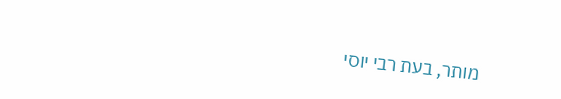מותר, בעת רבי יוסי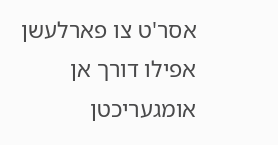אסר'ט צו פארלעשן אפילו דורך אן אומגעריכטן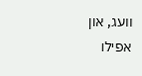וועג, און אפילו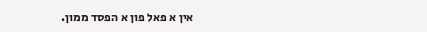אין א פאל פון א הפסד ממון.